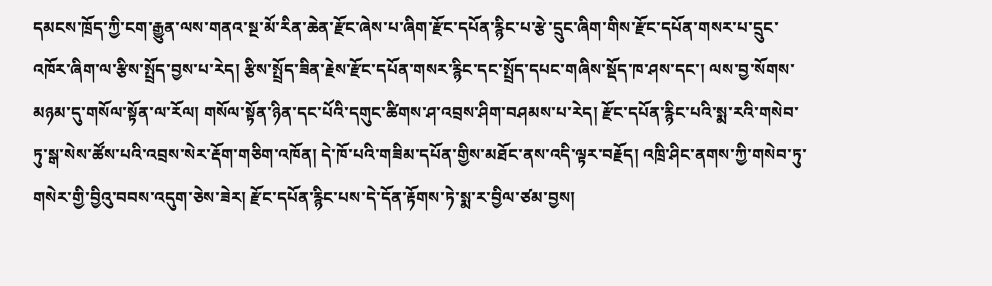དམངས་ཁྲོད་ཀྱི་ངག་རྒྱུན་ལས་གནའ་སྔ་མོ་རིན་ཆེན་རྫོང་ཞེས་པ་ཞིག་རྫོང་དཔོན་རྙིང་པ་རྩེ་དྲུང་ཞིག་གིས་རྫོང་དཔོན་གསར་པ་དྲུང་འཁོར་ཞིག་ལ་རྩིས་སྤྲོད་བྱས་པ་རེད། རྩིས་སྤྲོད་ཟིན་རྗེས་རྫོང་དཔོན་གསར་རྙིང་དང་སྤྲོད་དཔང་གཞིས་སྡོད་ཁ་ཤས་དང་། ལས་བྱ་སོགས་མཉམ་དུ་གསོལ་སྟོན་ལ་རོལ། གསོལ་སྟོན་ཉིན་དང་པོའི་དགུང་ཚིགས་ཤ་འབྲས་ཤིག་བཤམས་པ་རེད། རྫོང་དཔོན་རྙིང་པའི་སྨ་རའི་གསེབ་ཏུ་སྒ་སེས་ཚོས་པའི་འབྲས་སེར་རྡོག་གཅིག་འཁོན། དེ་ཁོ་པའི་གཟིམ་དཔོན་གྱིས་མཐོང་ནས་འདི་ལྟར་བརྗོད། འཁྲི་ཤིང་ནགས་ཀྱི་གསེབ་ཏུ་གསེར་གྱི་བྱིའུ་བབས་འདུག་ཅེས་ཟེར། རྫོང་དཔོན་རྙིང་པས་དེ་དོན་རྟོགས་ཏེ་སྨ་ར་བྱིལ་ཙམ་བྱས།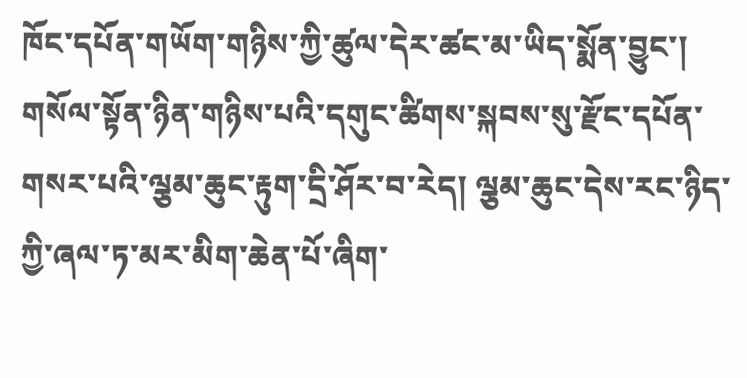ཁོང་དཔོན་གཡོག་གཉིས་ཀྱི་ཚུལ་དེར་ཚང་མ་ཡིད་སྨོན་བྱུང་། གསོལ་སྟོན་ཉིན་གཉིས་པའི་དགུང་ཚིགས་སྐབས་སུ་རྫོང་དཔོན་གསར་པའི་ལྕམ་ཆུང་རྟུག་དྲི་ཤོར་བ་རེད། ལྕམ་ཆུང་དེས་རང་ཉིད་ཀྱི་ཞལ་ཏ་མར་མིག་ཆེན་པོ་ཞིག་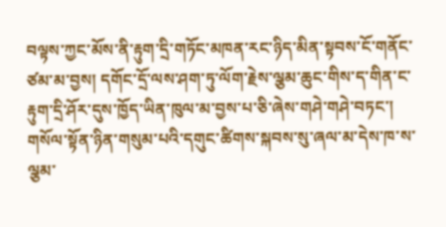བལྟས་ཀྱང་མོས་ནི་རྟུག་དྲི་གཏོང་མཁན་རང་ཉིད་མིན་སྟབས་ངོ་གནོང་ཙམ་མ་བྱས། དགོང་དྲོ་ལས་ཤག་ཏུ་ལོག་རྗེས་ལྕམ་ཆུང་གིས་ད་གིན་ང་རྟུག་དྲི་ཤོར་དུས་ཁྱོད་ཡིན་ཁུལ་མ་བྱས་པ་ཅི་ཞེས་གཤེ་གཤེ་བཏང་། གསོལ་སྟོན་ཉིན་གསུམ་པའི་དགུང་ཚིགས་སྐབས་སུ་ཞལ་མ་དེས་ཁ་ས་ལྕམ་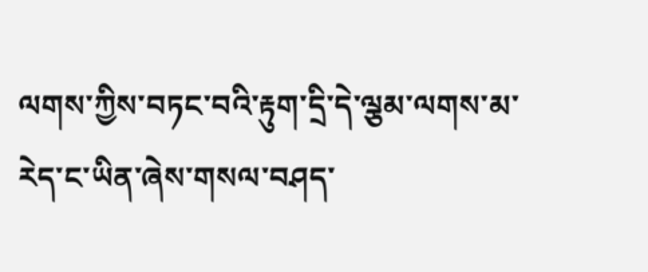ལགས་ཀྱིས་བཏང་བའི་རྟུག་དྲི་དེ་ལྕམ་ལགས་མ་རེད་ང་ཡིན་ཞེས་གསལ་བཤད་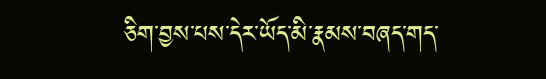ཅིག་བྱས་པས་དེར་ཡོད་མི་རྣམས་བཞད་གད་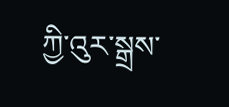ཀྱི་འུར་སྒྲས་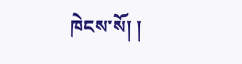ཁེངས་སོ། །